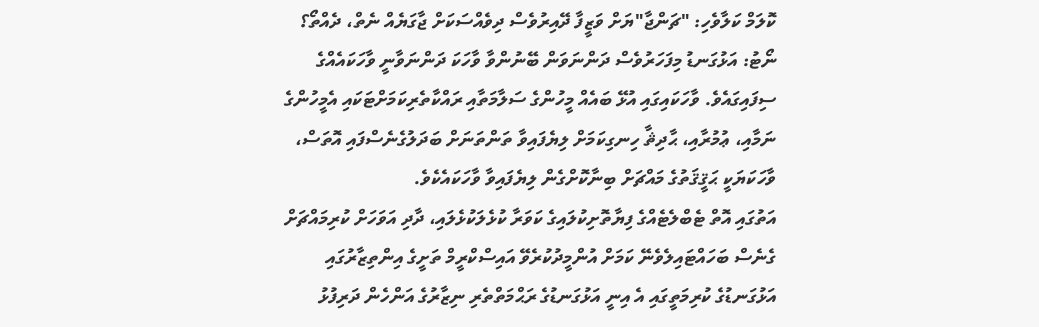ކޮލަމް ކަލާވެހި: "ޗަންޖާ"ޔަށް ވަޒީފާ ދޭއިރުވެސް ދިވެއްސަކަށް ޖާގަޔެއް ނެތް، ދެއްތޯ؟
ނޯޓު: އަޅުގަނޑު މިފަހަރުވެސް ދަންނަވަން ބޭނުންވާ ވާހަކަ ދަންނަވާނީ ވާހަކައެއްގެ ސިފައިގައެވެ. ވާހަކައިގައި އުޅޭ ބައެއް މީހުންގެ ސަލާމަތާއި ރައްކާތެރިކަމަށްޓަކައި އެމީހުންގެ ނަމާއި، ޢުމުރާއި، ޙާދިޘާ ހިނގިކަމަށް ލިޔެފައިވާ ތަންތަނަށް ބަދަލުގެނެސްފައި އޮތަސް، ވާހަކަޔަކީ ޙަޤީޤަތުގެ މައްޗަށް ބިނާކޮށްގެން ލިޔެފައިވާ ވާހަކައެކެވެ.
އަތުގައި އޮތް ޓެބްލެޓެއްގެ ފިޔާތޮށިކުލައިގެ ކަވަރާ ކުޅެލަކުޅެލައި، ދާދި އަވަހަށް ކުރިމައްޗަށް ގެނެސް ބަހައްޓައިލެވެނޭ ކަމަށް އުންމީދުކުރެވޭ އައިސްކްރީމް ތަށީގެ އިންތިޒާރުގައި އަޅުގަނޑުގެ ކުރިމަތީގައި އެ އިނީ އަޅުގަނޑުގެ ރަޙްމަތްތެރި ނިޒާރުގެ އަންހެން ދަރިފުޅު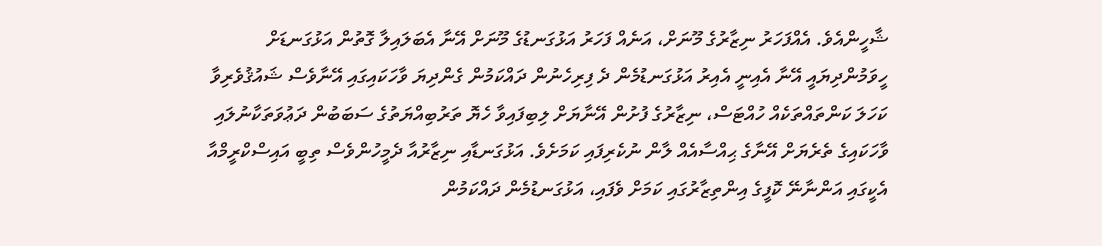ޝާހީންއެވެ. އެއްފަހަރު ނިޒާރުގެ މޫނަށް، އަނެއް ފަހަރު އަޅުގަނޑުގެ މޫނަށް އޭނާ އެބަލައިލާ ގޮތުން އަޅުގަނޑަށް ހީވަމުންދިޔައީ އޭނާ އެއިނީ އެއިރު އަޅުގަނޑުމެން ދެ ފިރިހެނުން ދައްކަމުން ގެންދިޔަ ވާހަކައިގައި އޭނާވެސް ޝައުޤުވެރިވާ ކަހަލަ ކަންތައްތަކެއް ހުއްޓަސް، ނިޒާރުގެ ފުށުން އޭނާޔަށް ލިބިފައިވާ ހެޔޮ ތަރުބިއްޔަތުގެ ސަބަބުން ދަޢުވަތަކާނުލައި ވާހަކައިގެ ތެރެޔަށް އޭނާގެ ޙިއްސާއެއް ލާން ނުކެރިފައި ކަމަށެވެ. އަޅުގަނޑާއި ނިޒާރުއާ ދެމީހުންވެސް ތިބީ އައިސްކްރީމްއާ އެކީގައި އަންނާނޭ ކޮފީގެ އިންތިޒާރުގައި ކަމަށް ވެފައި، އަޅުގަނޑުމެން ދައްކަމުން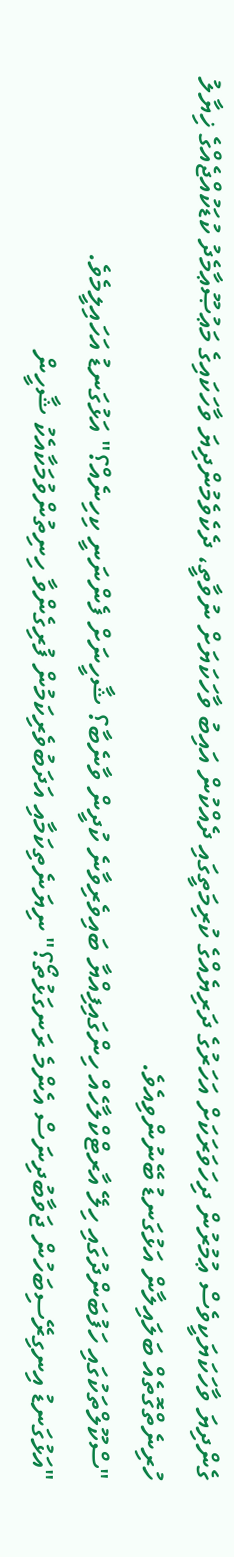ގެންދިޔަ ވާހަކަޔަކީވެސް ޢުމުރުން ދިހަވަރަކަށް އަހަރުގެ ދަރިޔެއްގެ ކުރިމަތީގައި ދެއްކުން އައިބު ވާހަކަޔަށް ނުވާތީ، ދެކެވެމުންދިޔަ ވާހަކައިގެ މަޢުޞޫޢާމެދު ކުޑަކުއްޖެއްގެ ޚިޔާލު ހުރިނެތްގޮތެއް ބަލައިލާން އަޅުގަނޑު ބޭނުންވިއެވެ.
"ސްކޫލްތަކުގައި ހަފުބަންދުގައި ހިލޭ އާރޓްކްލާހެއް ހިންގައިފިއްޔާ ބައިވެރިވާނެ ކުދީން ވާނެބާ؟ ޝާހީނަށް ފެންނަނީ ކިހިނެއް؟" އަޅުގަނޑު އަހައިލީމެވެ.
"އަޅުގަނޑު އިނގިރޭސިބަހުން ޖަވާބުދިނަސް އެންމެ ރަނގަޅުތޯ؟" ނިޔަނެތިކަމާއި އަދަބުވެރިކަމުން ފުރިގެންވާ ހިނިތުންވުމަކާއެކު ޝާހީން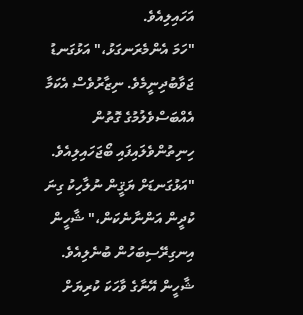އަހައިލިއެވެ.
"ހަމަ އެންމެރަނގަޅު،" އަޅުގަނޑު ޖަވާބުދިނީމެވެ. ނިޒާރުވެސް އެކަމާ އެއްބަސްވެލުމުގެ ގޮތުން ހިނިތުންވެލައިފައި ބޯޖަހައިލިއެވެ.
"އަޅުގަނޑަށް ޔަޤީން ނުލާހިކު ގިނަ ކުދީން އަންނާނެކަން،" ޝާހީން އިނގިރޭސިބަހުން ބުނެލިއެވެ.
ޝާހީން އޭނާގެ ވާހަކަ ކުރިޔަށް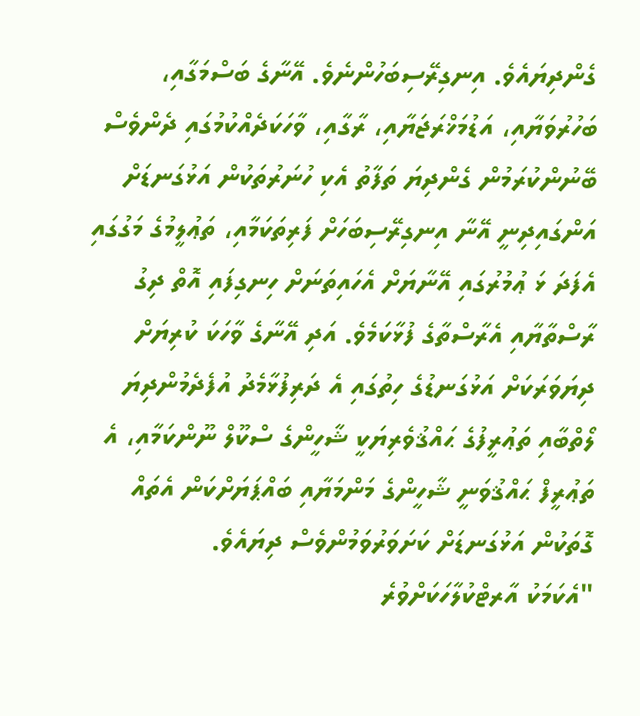ގެންދިޔައެވެ. އިނގިރޭސިބަހުންނެވެ. އޭނާގެ ބަސްމަގާއި، ބަހުރުވަޔާއި، އަޑުމަޚްރަޖަޔާއި، ރާގާއި، ވާހަކަދެއްކުމުގައި ދެންވެސް ބޭނުންކުރަމުން ގެންދިޔަ ތަފާތު އެކި ހުނަރުތަކުން އަޅުގަނޑަށް އަންގައިދިނީ އޭނާ އިނގިރޭސިބަހަށް ފަރިތަކަމާއި، ތަޢުލީމުގެ މަގުގައި އެފަދަ ޅަ ޢުމުރުގައި އޭނާޔަށް އެހައިތަނަށް ހިނގިފައި އޮތް ދިގު ރާސްތާޔާއި އެރާސްތާގެ ފުޅާކަމެވެ. އަދި އޭނާގެ ވާހަކަ ކުރިޔަށް ދިޔަވަރަކަށް އަޅުގަނޑުގެ ހިތުގައި އެ ދަރިފުޅާމެދު އުފެދެމުންދިޔަ ލޯތްބާއި ތަޢުރީފުގެ ޙައްޤުވެރިޔަކީ ޝާހީންގެ ސްކޫލް ނޫންކަމާއި، އެ ތަޢުރީފް ޙައްޤުވަނީ ޝާހީންގެ މަންމަޔާއި ބައްޕަޔަށްކަން އެތައް ގޮތަކުން އަޅުގަނޑަށް ކަށަވަރުވަމުންވެސް ދިޔައެވެ.
"އެކަމަކު އާރޓްކުލާހަކަށްވުރެ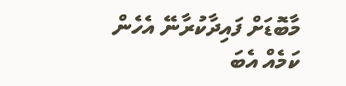މާބޮޑަށް ފައިދާކުރާނޭ އެހެން ކަމެއް އެބަ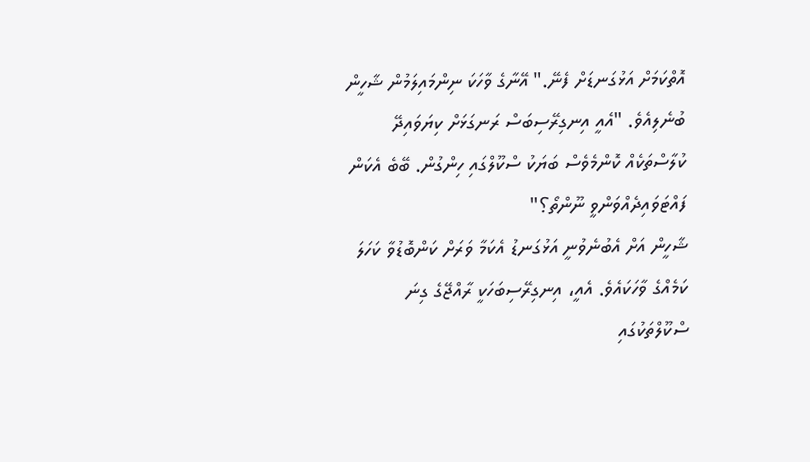އޮތްކަމަށް އަޅުގަނޑަށް ފެނޭ." އޭނާގެ ވާހަކަ ނިންމައިލަމުން ޝާހީން ބުނެލިއެވެ. "އެއީ އިނގިރޭސިބަސް ރަނގަޅަށް ކިޔަވައިދޭ ކުލާސްތަކެއް ކޮންމެވެސް ބަޔަކު ސްކޫލްގައި ހިންގުން. ބޭބެ އެކަން ފައްޓަވައިދެއްވަންވީ ނޫންތޯ؟"
ޝާހީން އަށް އެބުނެވުނީ އަޅުގަނޑު އެކަމާ ވަރަށް ކަންބޮޑުވާ ކަހަލަ ކަމެއްގެ ވާހަކައެވެ. އެއީ، އިނގިރޭސިބަހަކީ ރާއްޖޭގެ ގިނަ ސްކޫލްތަކުގައި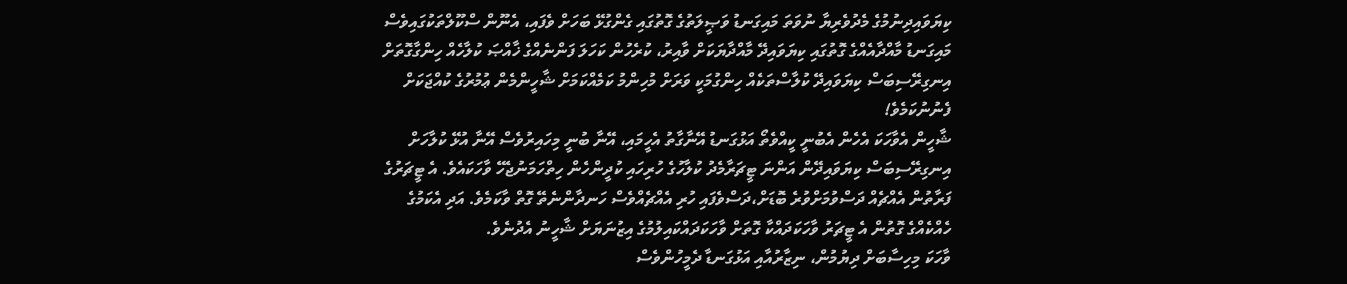ކިޔަވައިދިނުމުގެ މެދުވެރިޔާ ނުވަތަ މައިގަނޑު ވަޞީލަތުގެ ގޮތުގައި ގެންގުޅޭ ބަހަށް ވެފައި، އެނޫން ސްކޫލްތަކުގައިވެސް މައިގަނޑު މާއްދާއެއްގެ ގޮތުގައި ކިޔަވައިދޭ މާއްދާޔަކަށް ވާއިރު، ކުރެހުން ކަހަލަ ފަންނެއްގެ ޚާއްޞަ ކުލާހެއް ހިންގާގޮތަށް އިނގިރޭސިބަސް ކިޔަވައިދޭ ކުލާސްތަކެއް ހިންގުމަކީ ވަރަށް މުހިންމު ކަމެއްކަމަށް ޝާހީންމެން ޢުމުރުގެ ކުއްޖަކަށް ފެނުނުކަމެވެ!
ޝާހީން އެވާހަކަ އެހެން އެބުނީ ކީއްވެތޯ އަޅުގަނޑު އޭނާގާތު އެހީމައި، އޭނާ ބުނީ މިހައިރުވެސް އޭނާ އުޅޭ ކުލާހަށް އިނގިރޭސިބަސް ކިޔަވައިދޭން އަންނަ ޓީޗަރާމެދު ކުލާހުގެ ހުރިހައި ކުދީންހެން ހިތްހަމަނުޖެހޭ ވާހަކައެވެ. އެ ޓީޗަރުގެ ފަރާތުން އެއްޗެއް ދަސްވުމަށްވުރެ ބޮޑަށް،ދަސްވެފައި ހުރި އެއްޗެއްވެސް ހަނދާންނެތޭ ގޮތް ވާކަމެވެ. އަދި އެކަމުގެ ހެއްކެއްގެ ގޮތުން އެ ޓީޗަރު ވާހަކަދައްކާ ގޮތަށް ވާހަކަދައްކައިލުމުގެ އިޒުނަޔަށް ޝާހީނު އެދުނެވެ.
ވާހަކަ މިހިސާބަށް ދިޔުމުން، ނިޒާރުއާއި އަޅުގަނޑާ ދެމީހުންވެސް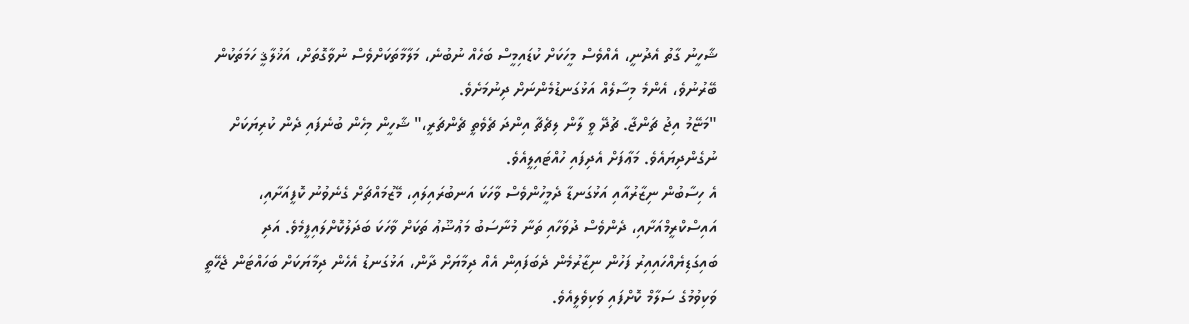ޝާހީނު ގާތު އެދުނީ، އެއްވެސް މީހަކަށް ކުޑައިމީސް ބަހެއް ނުބުނެ، މަލާމާތަކަށްވެސް ނުވާގޮތަށް، އަޚުލާޤީ ހަމަތަކުން ބޭރުނުވެ، އެންމެ މިސާލެއް އަޅުގަނޑުމެންނަށް ދިނުމަށެވެ.
"މަޏޭމު އިޖު ޗަންޖާ. ޗުދޭ ވީ ލާން ލިޗެޗާ އިންދަ ޗެވެތީ ޗެންޗަރީ،" ޝާހީން މިހެން ބުނެފައި ދެން ކުރިޔަކަށް ނުގެންދިޔައެވެ. މަޢާފަށް އެދިފައި ހުއްޓައިލީއެވެ.
އެ ހިސާބުން ނިޒާރުއާއި އަޅުގަނޑާ ދެމީހުންވެސް ވާހަކަ އަނބުރައިލައި، މޭޒުމައްޗަށް ގެނެވުނު ކޮފީއަށާއި، އައިސްކްރީމްއަށާއި، ދެންވެސް ދުވަހާއި ތަނާ މުނާސަބު މަޢުޟޫޢު ތަކަށް ވާހަކަ ބަދަލުކޮށްލައިފީމެވެ. އަދި ބައިގަޑިޔެއްހައިއިރު ފަހުން ނިޒާރުމެން ދެބަފައިން އެއް ދިމާޔަށް ދާން، އަޅުގަނޑު އެހެން ދިމާޔަކަށް ބަހައްޓަން ޖެހޭތީ ވަކިވުމުގެ ސަލާމް ކޮށްފައި ވަކިވެލީއެވެ.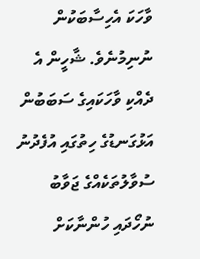ވާހަކަ އެހިސާބަކުން ނުނިމުނެވެ. ޝާހީން އެ ދެއްކި ވާހަކައިގެ ސަބަބުން އަޅުގަނޑުގެ ހިތުގައި އުފެދުނު ސުވާލުތަކެއްގެ ޖަވާބު ނުހޯދައި ހުންނާކަށް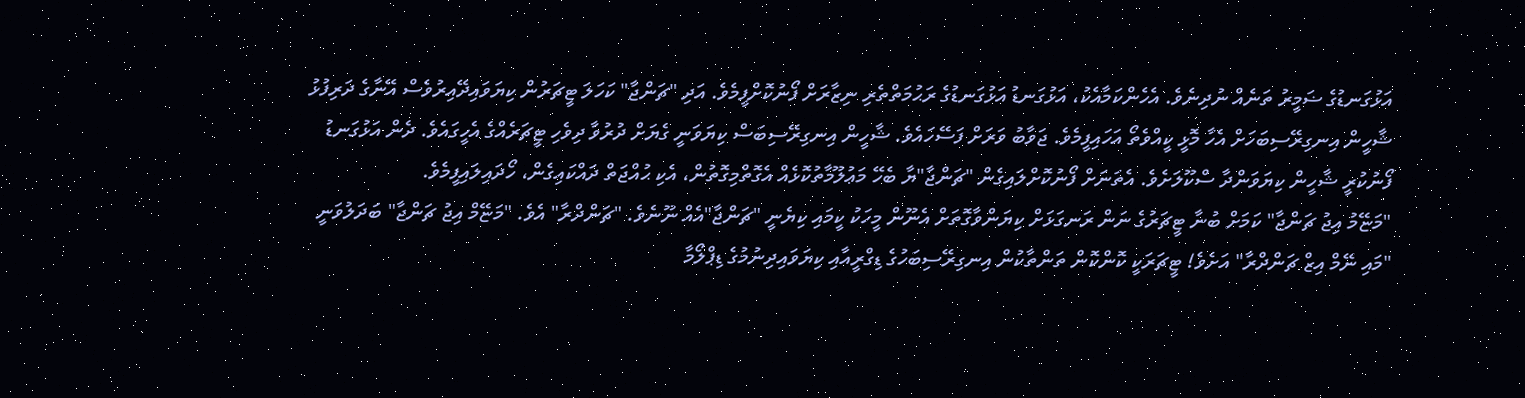އަޅުގަނޑުގެ ޟަމީރު ތަނެއް ނުދިނެވެ. އެހެންކަމާއެކު، އަޅުގަނޑު އަޅުގަނޑުގެ ރަޙުމަތްތެރި ނިޒާރަށް ފޯނުކޮށްފީމެވެ. އަދި "ޗަންޖާ" ކަހަލަ ޓީޗަރުން ކިޔަވައިދޭއިރުވެސް އޭނާގެ ދަރިފުޅު ޝާހީން އިނގިރޭސިބަހަށް އެހާ މޮޅީ ކީއްވެތޯ އަހައިފީމެވެ. ޖަވާބު ވަރަށް ފަސޭހައެވެ. ޝާހީން އިނގިރޭސިބަސް ކިޔަވަނީ ގެޔަށް ދުރުވާ ދިވެހި ޓީޗަރެއްގެ އެހީގައެވެ. ދެން އަޅުގަނޑު ފޯނުކުރީ ޝާހީން ކިޔަވަންދާ ސްކޫލަށެވެ. އެތަނަށް ފޯނުކޮށްލައިގެން "ޗަންޖާ"ޔާ ބެހޭ މަޢުލޫމާތުކޮޅެއް އެގޮތްމިގޮތުން، އެކި ޙުއްޖަތް ދައްކައިގެން، ހޯދައިލައިފީމެވެ.
"މަޏޭމު އިޖު ޗަންޖާ" ކަމަށް ބުނާ ޓީޗަރުގެ ނަން ރަނގަޅަށް ކިޔަންވާގޮތަށް އެނޫން މީހަކު ކީމައި ކިޔެނީ "ޗަންޖާ"އެއް ނޫނެވެ. "ޗަންދްރާ" އެވެ. "މަޏޭމް އިޖު ޗަންޖާ" ބަދަލުވަނީ "މައި ނޭމް އިޒް ޗަންދްރާ" އަށެވެ! ޓީޗަރަކީ ކޮންކޮން ތަންތާކުން އިނގިރޭސިބަހުގެ ޑިގްރީއާއި ކިޔަވައިދިނުމުގެ ޑިޕްލޯމާ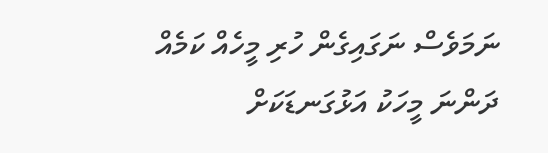ނަމަވެސް ނަގައިގެން ހުރި މީހެއް ކަމެއް ދަންނަ މީހަކު އަޅުގަނޑަކަށް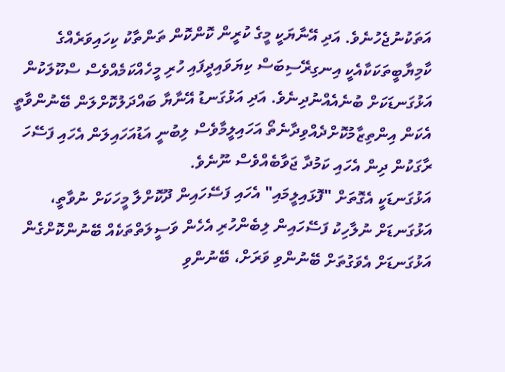އަތަކުނުޖެހުނެވެ. އަދި އޭނާޔަކީ މީގެ ކުރީން ކޮންކޮން ތަންތާކު ކިހައިވަރެއްގެ ކާމިޔާބީތަކަކާއެކީ އިނގިރޭސިބަސް ކިޔަވައިދީފައި ހުރި މީހެއްކަމެއްވެސް ސްކޫލަކުން އަޅުގަނޑަކަށް ބުނެއެއްނުދިނެވެ. އަދި އަޅުގަނޑު އޭނާޔާ ބައްދަލުކޮށްލަން ބޭނުންވާތީ އެކަން އިންތިޒާމުކޮށްދެއްވިދާނެތޯ އަހައިލީމާވެސް ލިބުނީ އަޑުއަހައިލަން އެހައި ފަސޭހަ ރާގަކުން ދިން އެހައި ކަމުދާ ޖަވާބެއްވެސް ނޫނެވެ.
އަޅުގަނޑަކީ އެގޮތަށް "ފޮޅައިލީމައި" އެހައި ފަސޭހައިން ދޫކޮށްލާ މީހަކަށް ނުވާތީ، އަޅުގަނޑަށް ނުލާހިކު ފަސޭހައިން ލިބެންހުރި އެހެން ވަސީލަތްތަކެއް ބޭނުންކޮށްގެން އަޅުގަނޑަށް އެވަގުތަށް ބޭނުންވި ވަރަށް، ބޭނުންވި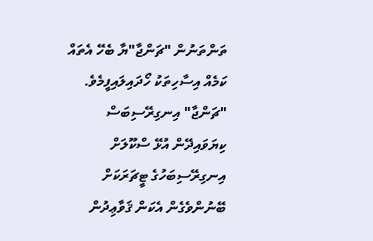ތަންތަނުން "ޗަންޖާ"ޔާ ބެހޭ އެތައް ކަމެއް އިސާހިތަކު ހޯދައިލައިފީމެވެ.
"ޗަންޖާ" އިނގިރޭސިބަސް ކިޔަވައިދޭން އުޅޭ ސްކޫލަށް އިނގިރޭސިބަހުގެ ޓީޗަރަކަށް ބޭނުންވެގެން އެކަން ޤަވާޢިދުން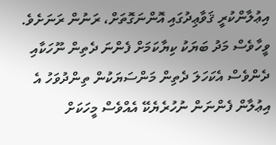އިޢުލާންކުރީ ޤަވާޢިދުގައި އޮންނަގޮތަށް، ރަނުން ރަނަށެވެ. ވީހާވެސް މަދު ބަޔަކު ކިޔާކަމަށް ފެންނަ ދެތިން ނޫހަކާއި ދެންވެސް އެކަހަލަ ދެތިން މަންސަޔަކުން ތިންދުވަހު އެ އިޢުލާން ފެންނަން ނުހުރެޔެކޭ އެއްވެސް މީހަކަށް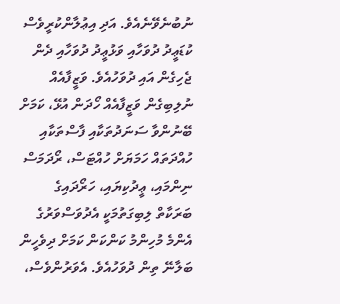ނުބުނެވޭނެއެވެ. އަދި އިޢުލާންކުރީވެސް ކުޑަޢީދު ދުވަހާއި ވަޅުޢީދު ދުވަހާއި ދެން ޖެހިގެން އައި ދުވަހުއެވެ. ވަޒީފާއެއް ނުލިބިގެން ވަޒީފާއެއް ހޯދަން އުޅޭ، ކަމަށް ބޭނުންވާ ސަނަދުތަކާއި ފާސްތަކާއި ހުއްދަތައް ހަމަޔަށް ހުއްޓަސް، ރޯދަމަސް ނިންމައި، ޢީދުކިޔައި، ހަރޯދައިގެ ބަރަކާތް ލިބިގަތުމަކީ އެދުވަސްވަރުގެ އެންމެ މުހިންމު ކަންކަން ކަމަށް ދިވެހީން ބަލާނޭ ތިން ދުވަހުއެވެ. އެވަރުންވެސް،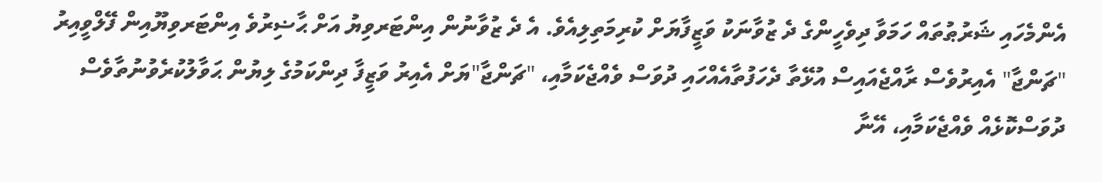އެންމެހައި ޝަރުޠުތައް ހަމަވާ ދިވެހީންގެ ދެ ޒުވާނަކު ވަޒީފާޔަށް ކުރިމަތިލިއެވެ. އެ ދެ ޒުވާނުން އިންޓަރވިޔު އަށް ޙާޟިރުވެ އިންޓަރވިޔޫއިން ފޭލްވީއިރު "ޗަންޖާ" އެއިރުވެސް ރާއްޖެއައިސް އުޅޭތާ ދެހަފުތާއެއްހައި ދުވަސް ވެއްޖެކަމާއި، "ޗަންޖާ"ޔަށް އެއިރު ވަޒީފާ ދިންކަމުގެ ލިޔުން ޙަވާލުކުރެވުނުތާވެސް ދުވަސްކޮޅެއް ވެއްޖެކަމާއި، އޭނާ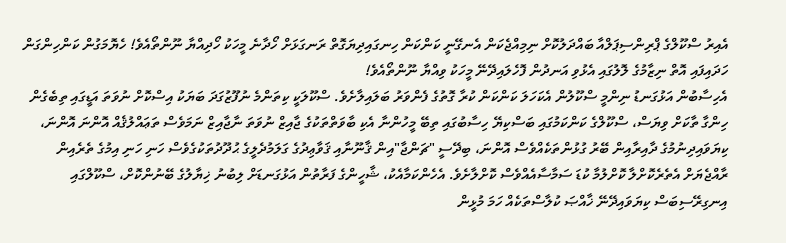އެއިރު ސްކޫލްގެ ޕްރިންސިޕަލްއާ ބައްދަލުކޮށް ނިމިއްޖެކަން އެނގޭނީ ކަންކަން ހިނގައިދިޔަގޮތް ރަނގަޅަށް ހޯދާނެ މީހަކު ހޯދިއްޔާ ނޫންތޯއެވެ! ހެޔޮމަގުން ކަންހިންގަން ހަދައިފައި އޮތް ނިޒާމުގެ ލޮލުގައި އެޅުވި އަނދުން ފޮހެލައިދޭނޭ މީހަކު ވިއްޔާ ނޫންތޯއެވެ!
އެހިސާބުން އަޅުގަނޑު ނިންމީ ސްކޫލުން އެކަހަލަ ކަންކަން ކުރާ ގޮތުގެ ފެންވަރު ބަލައިލާށެވެ. ސްކޫލަކީ ކިތަންމެ ނުފޫޒުގަދަ ބަޔަކު އިސްކޮށް ނުވަތަ އަޑީގައި ތިބެގެން ހިންގާ ތާކަށް ވިޔަސް، ސްކޫލްގެ ކަންކަމުގައި ބަސްކިޔޭ ހިސާބުގައި ތިބޭ މީހުންނާ އެކި ބާވަތްތަކުގެ ޖާއިޒް ނުވަތަ ނާޖާއިޒް ނަމަވެސް ތަޢައްލުޤެއް އޮންނަ އޮންނަ، ކިޔަވައިދިނުމުގެ ދާއިރާއިން ބޭރު ގުޅުންތަކެއްވެސް އޮންނަ، ބިދޭސީ "ޗަންޖާ"އިން ޤާނޫނާއި ޤަވާޢިދުގެ ގަލަމުދެލީގެ ޙުދޫދުތަކުގެވެސް ހަނި ހަނި އިމުގެ ތެރެއިން ރާއްޖެޔަށް އެތެރެކޮށްލާ ކޮށްލުމާ ކުޑަ ސަމާސާއެއްވެސް ކޮށްލާށެވެ. އެހެންކަމާއެކު، ޝާހީންގެ ފަރާތުން އަޅުގަނޑަށް ލިބުނު ޚިޔާލުގެ ބޭނުންކޮށް، ސްކޫލްގައި އިނގިރޭސިބަސް ކިޔަވައިދޭނޭ ޚާއްޞަ ކުލާސްތަކެއް ހަމަ މުޅީން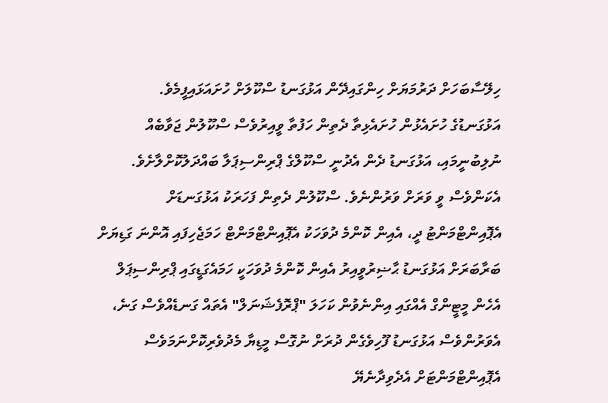ހިލޭސާބަހަށް ދަރުމަޔަށް ހިންގައިދޭން އަޅުގަނޑު ސްކޫލަށް ހުށައަޅައިފީމެވެ.
އަޅުގަނޑުގެ ހުށައެޅުން ހުށައެޅިތާ ދެތިން ހަފުތާ ވީއިރުވެސް ސްކޫލުން ޖަވާބެއް ނުލިބުނީމައި، އަޅުގަނޑު ދެން އެދުނީ ސްކޫލްގެ ޕްރިންސިޕަލާ ބައްދަލުކޮށްލާށެވެ. އެކަންވެސް ވީ ވަރަށް ވަރުންނެވެ. ސްކޫލުން ދެތިން ފަހަރަކު އަޅުގަނޑަށް އެޕޮއިންޓްމަންޓު ދީ، އެއިން ކޮންމެ ދުވަހަކު އެޕޮއިންޓްމަންޓް ހަމަޖެހިފައި އޮންނަ ގަޑިޔަށް ބަރާބަރަށް އަޅުގަނޑު ޙާޟިރުވީއިރު އެއިން ކޮންމެ ދުވަހަކީ ހަމައެގަޑީގައި ޕްރިންސިޕަލް އެހެން މީޓީންގް އެއްގައި އިންނެވުން ކަހަލަ "ޕްރޮފެޝަނަލް" އެތައް ގަނޑެއްވެސް ގަނެ، އެވަރުންވެސް އަޅުގަނޑު ފޫހިވެގެން ދުރަށް ނުގޮސް މީޑިޔާ މެދުވެރިކޮށްނަމަވެސް އެޕޮއިންޓްމަންޓަށް އެދެވިދާނެޔޭ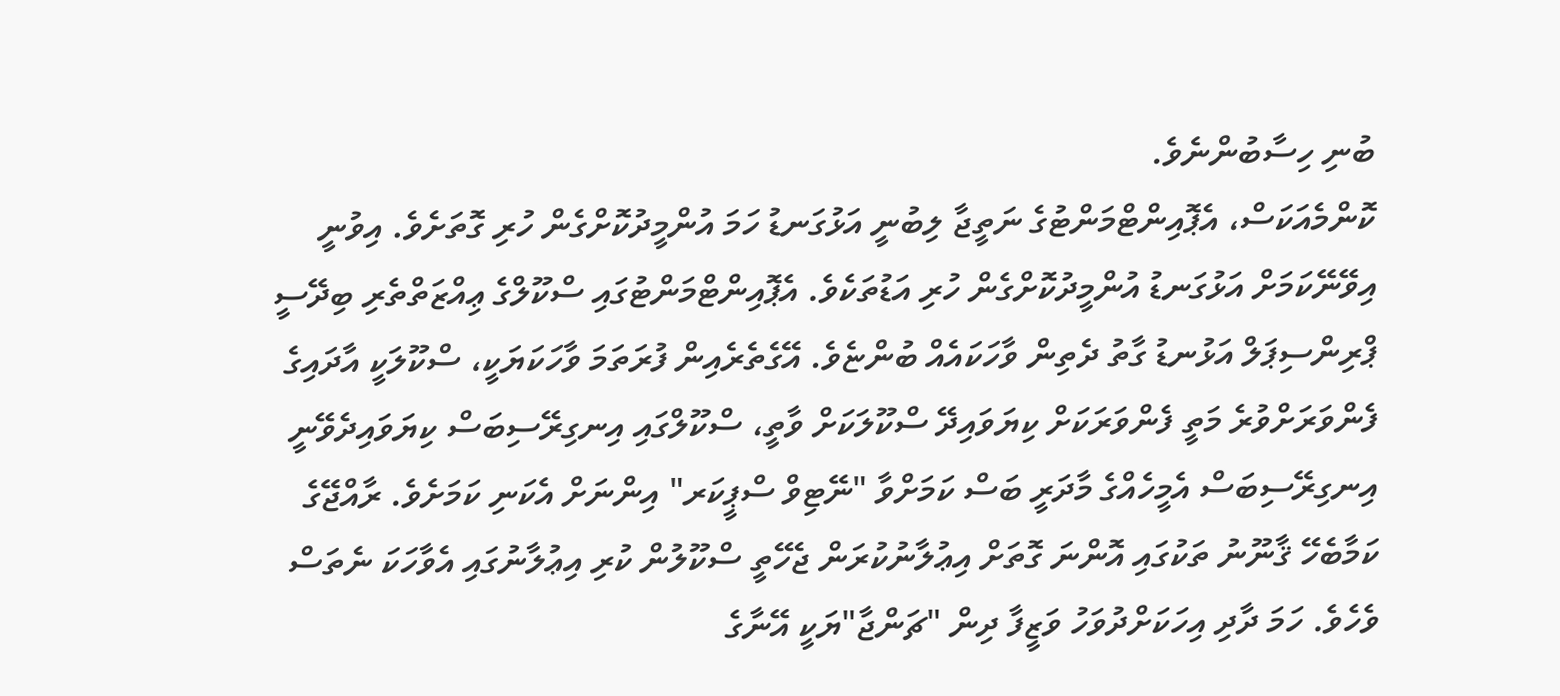ބުނި ހިސާބުންނެވެ.
ކޮންމެއަކަސް، އެޕޮއިންޓްމަންޓުގެ ނަތީޖާ ލިބުނީ އަޅުގަނޑު ހަމަ އުންމީދުކޮށްގެން ހުރި ގޮތަށެވެ. އިވުނީ އިވޭނޭކަމަށް އަޅުގަނޑު އުންމީދުކޮށްގެން ހުރި އަޑުތަކެވެ. އެޕޮއިންޓްމަންޓުގައި ސްކޫލްގެ ޢިއްޒަތްތެރި ބިދޭސީ ޕްރިންސިޕަލް އަޅުނޑު ގާތު ދެތިން ވާހަކައެއް ބުންޏެވެ. އޭގެތެރެއިން ފުރަތަމަ ވާހަކަޔަކީ، ސްކޫލަކީ އާދައިގެ ފެންވަރަށްވުރެ މަތީ ފެންވަރަކަށް ކިޔަވައިދޭ ސްކޫލަކަށް ވާތީ، ސްކޫލްގައި އިނގިރޭސިބަސް ކިޔަވައިދެވޭނީ އިނގިރޭސިބަސް އެމީހެއްގެ މާދަރީ ބަސް ކަމަށްވާ "ނޭޓިވް ސްޕީކަރ" އިންނަށް އެކަނި ކަމަށެވެ. ރާއްޖޭގެ ކަމާބެހޭ ޤާނޫނު ތަކުގައި އޮންނަ ގޮތަށް އިޢުލާނުކުރަން ޖެހޭތީ ސްކޫލުން ކުރި އިޢުލާނުގައި އެވާހަކަ ނެތަސް ވެހެވެ. ހަމަ ދާދި އިހަކަށްދުވަހު ވަޒީފާ ދިން "ޗަންޖާ"ޔަކީ އޭނާގެ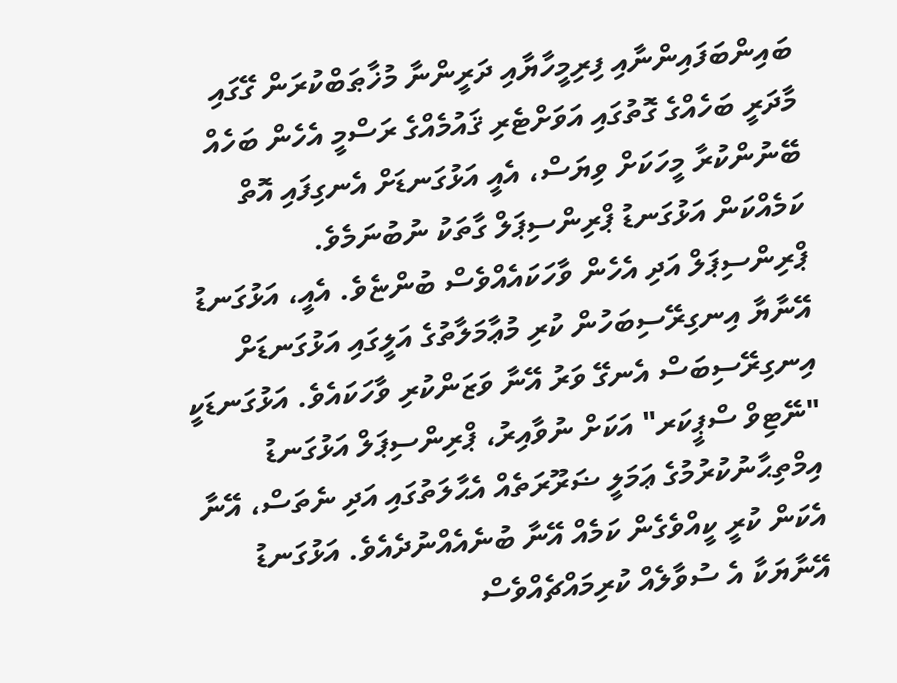ބައިންބަފައިންނާއި ފިރިމީހާޔާއި ދަރީންނާ މުޚާޠަބްކުރަން ގޭގައި މާދަރީ ބަހެއްގެ ގޮތުގައި އަވަށްޓެރި ޤައުމެއްގެ ރަސްމީ އެހެން ބަހެއް ބޭނުންކުރާ މީހަކަށް ވިޔަސް، އެއީ އަޅުގަނޑަށް އެނގިފައި އޮތް ކަމެއްކަން އަޅުގަނޑު ޕްރިންސިޕަލް ގާތަކު ނުބުނަމެވެ.
ޕްރިންސިޕަލް އަދި އެހެން ވާހަކައެއްވެސް ބުންޏެވެ. އެއީ، އަޅުގަނޑު އޭނާޔާ އިނގިރޭސިބަހުން ކުރި މުޢާމަލާތުގެ އަލީގައި އަޅުގަނޑަށް އިނގިރޭސިބަސް އެނގޭ ވަރު އޭނާ ވަޒަންކުރި ވާހަކައެވެ. އަޅުގަނޑަކީ "ނޭޓިވް ސްޕީކަރ" އަކަށް ނުވާއިރު، ޕްރިންސިޕަލް އަޅުގަނޑު އިމްތިޙާނުކުރުމުގެ ޢަމަލީ ޟަރޫރަތެއް އެޙާލަތުގައި އަދި ނެތަސް، އޭނާ އެކަން ކުރީ ކީއްވެގެން ކަމެއް އޭނާ ބުނެއެއްނުދެއެވެ. އަޅުގަނޑު އޭނާޔަކާ އެ ސުވާލެއް ކުރިމައްޗެއްވެސް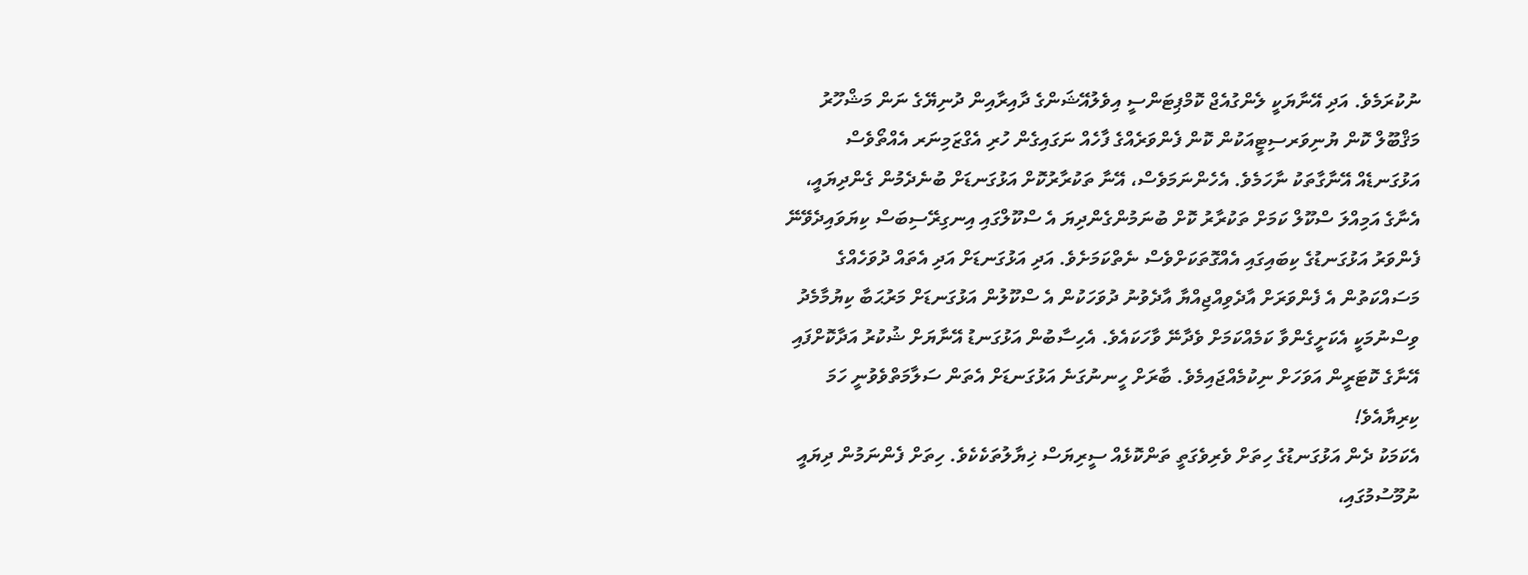ނުކުރަމެވެ. އަދި އޭނާޔަކީ ލެންގުއެޖް ކޮމްޕިޓަންސީ އިވެލުއޭޝަންގެ ދާއިރާއިން ދުނިޔޭގެ ނަން މަޝްހޫރު މަޤްބޫލް ކޮން ޔުނިވަރސިޓީއަކުން ކޮން ފެންވަރެއްގެ ފާހެއް ނަގައިގެން ހުރި އެގްޒަމިނަރ އެއްތޯވެސް އަޅުގަނޑެއް އޭނާގާތަކު ނާހަމެވެ. އެހެންނަމަވެސް، އޭނާ ތަކުރާރުކޮށް އަޅުގަނޑަށް ބުނެދެމުން ގެންދިޔައީ، އެނާގެ އަމިއްލަ ސްކޫލް ކަމަށް ތަކުރާރު ކޮށް ބުނަމުންގެންދިޔަ އެ ސްކޫލްގައި އިނގިރޭސިބަސް ކިޔަވައިދެވޭނޭ ފެންވަރު އަޅުގަނޑުގެ ކިބައިގައި އެއްގޮތަކަށްވެސް ނެތްކަމަށެވެ. އަދި އަޅުގަނޑަށް އަދި އެތައް ދުވަހެއްގެ މަސައްކަތުން އެ ފެންވަރަށް އާދެވިއްޖިއްޔާ އާދެވުނު ދުވަހަކުން އެ ސްކޫލުން އަޅުގަނޑަށް މަރުޙަބާ ކިޔުމާމެދު ވިސްނުމަކީ އެކަށީގެންވާ ކަމެއްކަމަށް ވެދާނޭ ވާހަކައެވެ. އެހިސާބުން އަޅުގަނޑު އޭނާޔަށް ޝުކުރު އަދާކޮށްފައި އޭނާގެ ކޮޓަރީން އަވަހަށް ނިކުމެއްޖައިމެވެ. ބާރަށް ހީނނުގަނެ އަޅުގަނޑަށް އެތަން ސަލާމަތްވެވުނީ ހަމަ ކިރިޔާއެވެ!
އެކަމަކު ދެން އަޅުގަނޑުގެ ހިތަށް ވެރިވެގަތީ ތަންކޮޅެއް ސީރިޔަސް ޚިޔާލުތަކެކެވެ. ހިތަށް ފެންނަމުން ދިޔައީ ނުމޫސުމުގައި،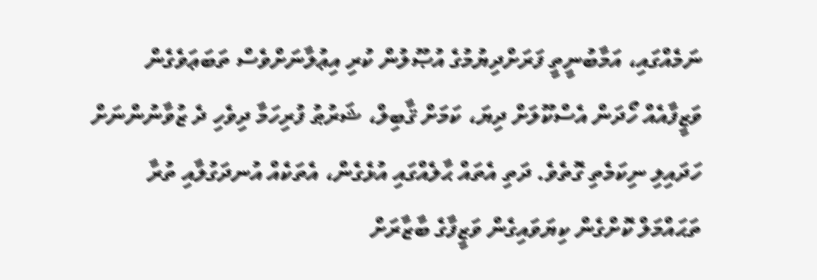ނަމެއްގައި، އަމާބުނީތީ ފަރަށްދިޔުމުގެ އުޞޫލުން ކުރި އިޢުލާނަށްވެސް ތަބަޢަވެގެން ވަޒީފާއެއް ހޯދަން އެސްކޫލަށް ދިޔަ، ކަމަށް ޤާބިލް، ޝަރުޠު ފުރިހަމާ ދިވެހި ދެ ޒުވާނުންނަށް ހަދައިލި ނިކަމެތި ގޮތެވެ. ދަތި އެތައް ޙާލެއްގައި އުޅެގެން، އެތަކެއް އުނދަގުލާއި ތުރާ ތަޙައްމަލް ކޮށްގެން ކިޔަވައިގެން ވަޒީފާގެ ބާޒާރަށް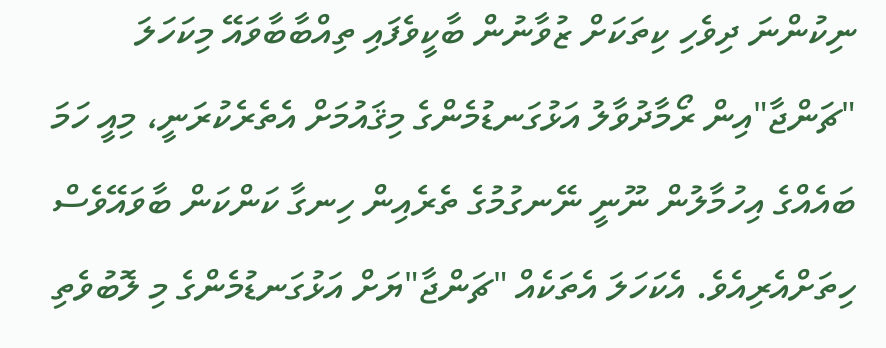ނިކުންނަ ދިވެހި ކިތަކަށް ޒުވާނުން ބާކީވެފައި ތިއްބާބާވައޭ މިކަހަލަ "ޗަންޖާ"އިން ރޯމާދުވާލު އަޅުގަނޑުމެންގެ މިޤައުމަށް އެތެރެކުރަނީ، މިއީ ހަމަ ބައެއްގެ އިހުމާލުން ނޫނީ ނޭނގުމުގެ ތެރެއިން ހިނގާ ކަންކަން ބާވައޭވެސް ހިތަށްއެރިއެވެ. އެކަހަލަ އެތަކެއް "ޗަންޖާ"ޔަށް އަޅުގަނޑުމެންގެ މި ލޮބުވެތި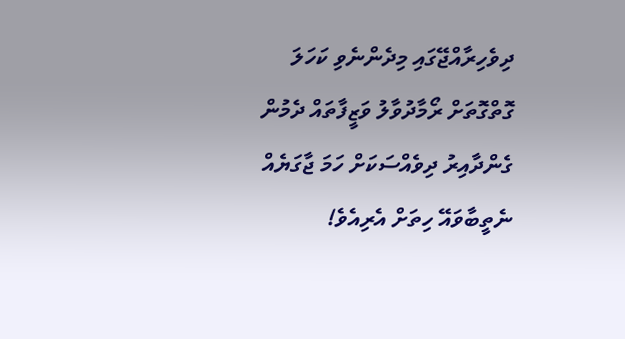ދިވެހިރާއްޖޭގައި މިދެންނެވި ކަހަލަ ގޮތްގޮތަށް ރޯމާދުވާލު ވަޒީފާތައް ދެމުން ގެންދާއިރު ދިވެއްސަކަށް ހަމަ ޖާގަޔެއް ނެތީބާވައޭ ހިތަށް އެރިއެވެ!